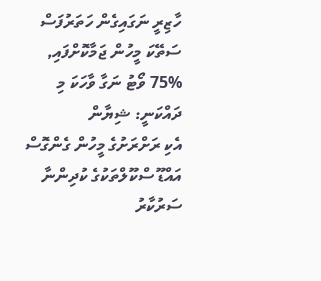ހާޒިރީ ނަގައިގެން ހަތަރުފަސް ސަތޭކަ މީހުން ޖަމާކޮށްފައި, %75 ވޯޓު ނަގާ ވާހަކަ މި ދައްކަނީ: ޝިޔާން
އެކި ރަށްރަށުގެ މީހުން ގެންގޮސް އައްޑޫ ސްކޫލްތަކުގެ ކުދިންނާ ސަރުކާރު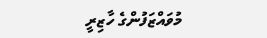މުވައްޒަފުންގެ ހާޒިރީ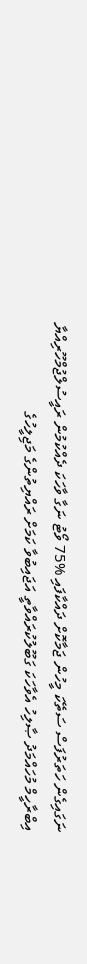ނަގައިގެން ހަތަރުފަސް ސަތޭކަ މީހުން ޖަމާކޮށް ދައްކާފައި %75 ވޯޓު ނަގާ ވާހަކަ ދެއްކުމުން ރައީސުލްޖުމްހޫރިއްޔާ އިބްރާހީމް މުހައްމަދު ޞާލިހު އެވާހަކަ ގަބޫލުކުރައްވާތީ އަޖައިބުވާ ކަމަށް ރައްޔިތުންގެ މަޖިލީހުގެ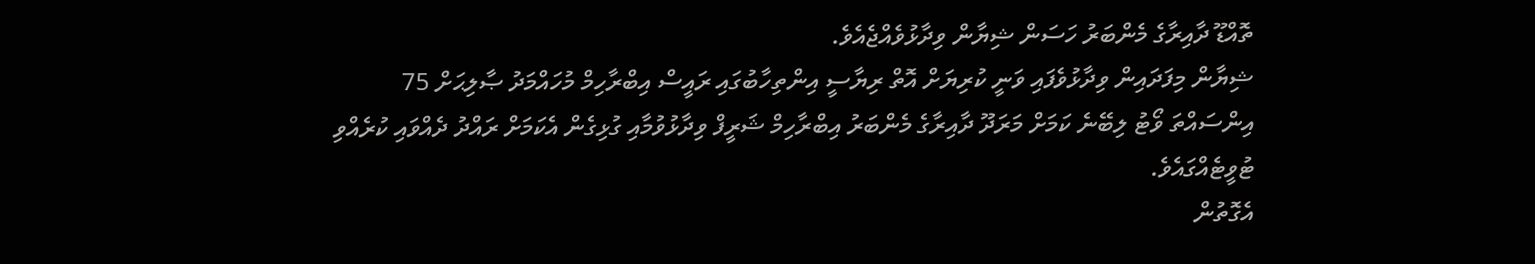ތޮއްޑޫ ދާއިރާގެ މެންބަރު ހަސަން ޝިޔާން ވިދާޅުވެއްޖެއެވެ.
ޝިޔާން މިފަދައިން ވިދާޅުވެފައި ވަނީ ކުރިޔަށް އޮތް ރިޔާސީ އިންތިހާބުގައި ރައީސް އިބްރާހިމް މުހައްމަދު ޞާލިޙަށް 75 އިންސައްތަ ވޯޓު ލިބޭނެ ކަމަށް މަރަދޫ ދާއިރާގެ މެންބަރު އިބްރާހިމް ޝަރީފް ވިދާޅުވުމާއި ގުޅިގެން އެކަމަށް ރައްދު ދެއްވައި ކުރެއްވި ޓުވީޓެއްގައެވެ.
އެގޮތުން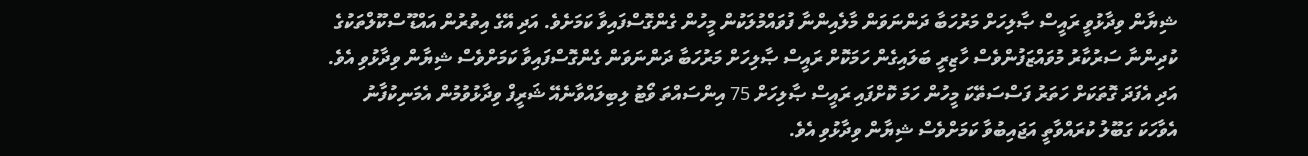ޝިޔާން ވިދާޅުވީ ރައީސް ޞާލިހަށް މަރުހަބާ ދަންނަވަން މާލެއިންނާ ފުވައްމުލަކުން މީހުން ގެންގޮސްފައިވާ ކަމަށެވެ. އަދި އޭގެ އިތުރުން އައްޑޫ ސްކޫލްތަކުގެ ކުދިންނާ ސަރުކާރު މުވައްޒަފުންވެސް ހާޒިރީ ބަލައިގެން ހަމަކޮށް ރައީސް ޞާލިހަށް މަރުހަބާ ދަންނަވަން ގެންގޮސްފައިވާ ކަމަށްވެސް ޝިޔާން ވިދާޅުވި އެވެ.
އަދި އެފަދަ ގޮތަކަށް ހަތަރު ފަސްސަތޭކަ މީހުން ހަމަ ކޮށްފައި ރައީސް ޞާލިހަށް 75 އިންސައްތަ ވޯޓު ލިބިލައްވާނެއޭ ޝަރީފް ވިދާޅުވުމުން އެމަނިކުފާނު އެވާހަކަ ގަބޫލު ކުރައްވާތީ އަޖައިބުވާ ކަމަށްވެސް ޝިޔާން ވިދާޅުވި އެވެ.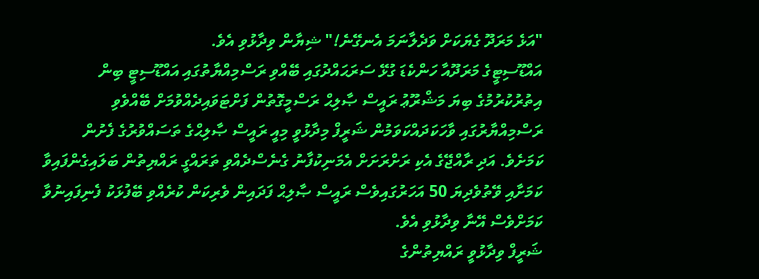"އަޅެ މަރަދޫ ގެޔަކަށް ވަދެލާނަމަ އެނގޭނެ!" ޝިޔާން ވިދާޅުވި އެވެ.
އައްޑޫސިޓީގެ މަރަދޫއާ ހަންކެޑަ ގުޅޭ ސަރަޙައްދުގައި ބޭއްވި ރަސްމިއްޔާތުގައި އައްޑޫސިޓީ ބިން އިތުރުކުރުމުގެ ބިޔަ މަޝްރޫޢު ރައީސް ޞާލިޙް ރަސްމީގޮތުން ފަށްޓަވައިދެއްވުމަށް ބޭއްވެވި ރަސްމިއްޔާރުގައި ވާހަކަދައްކަވަމުން ޝަރީފް މިދާޅުވީ މިއީ ރައީސް ޞާލިޙްގެ ތަސައްވުރުގެ ފެށުން ކަމަށެވެ. އަދި ރާއްޖޭގެ އެކި ރަށްރަށަށް އެމަނިކުފާނު ގެނެސްދެއްވި ތަރައްގީ ރައްޔިތުން ބަލައިގެންފައިވާ ކަމަށާއި ވޭތުވެދިޔަ 50 އަހަރުގައިވެސް ރައީސް ޞާލިޙް ފަދައިން ވެރިކަން ކުރެއްވި ބޭފުޅަކު ފެނިފައިނުވާ ކަމަށްވެސް އޭނާ ވިދާޅުވި އެވެ.
ޝަރީފް ވިދާޅުވީ ރައްޔިތުންގެ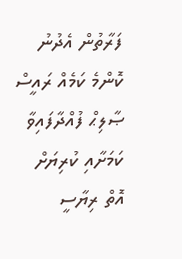ފަރާތުން އެދުނު ކޮންމެ ކަމެއް ރައީސް ޞާލިޙް ފުއްދާފައިވާ ކަމަށާއި ކުރިޔަށް އޮތް ރިޔާސީ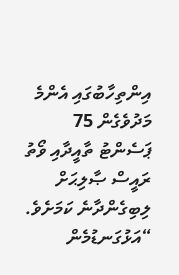އިންތިހާބުގައި އެންމެ މަދުވެގެން 75 ޕަސެންޓު ތާއީދާއި ވޯތު ރައީސް ޞާލިޙަށް ލިބިގެންދާނެ ކަމަށެވެ.
“އަޅުގަނޑުމެން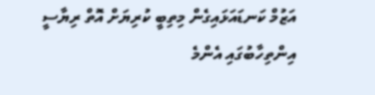އަޒުމް ކަނޑައަޅައިގެން މިތިބީ ކުރިޔަށް އޮތް ރިޔާސީ އިންތިހާބުގައި އެންމެ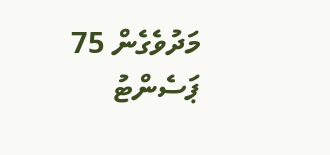މަދުވެގެން 75 ޕަސެންޓު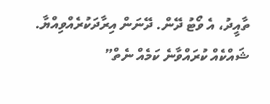ތާއީދު، އެ ވޯޓު ދޭން. ދޭނަން އިރާދަކުރެއްވިއްޔާ. ޝައްކެއް ކުރައްވާނެ ކަމެއް ނެތް”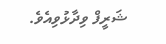ޝަރީފް ވިދާޅުވިއެވެ.